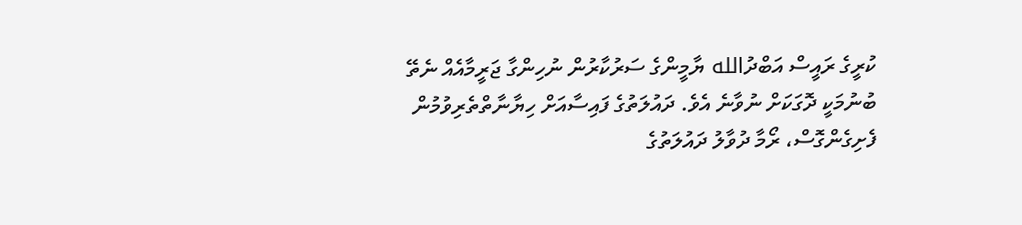ކުރީގެ ރައީސް އަބްދުالله ޔާމީންގެ ސަރުކާރުން ނުހިންގާ ޖަރީމާއެއް ނެތޭ ބުނުމަކީ ދޮގަކަށް ނުވާނެ އެވެ. ދައުލަތުގެ ފައިސާއަށް ހިޔާނާތްތެރިވުމުން ފެށިގެންގޮސް، ރޯމާ ދުވާލު ދައުލަތުގެ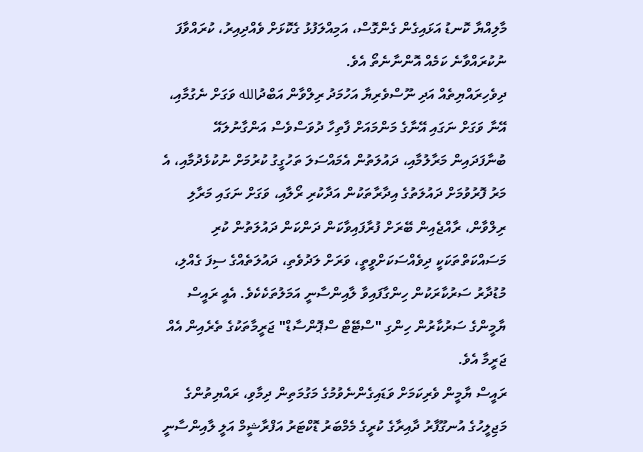މާލިއްޔާ ކޮނޑު އަޅައިގެން ގެންގޮސް، އަމިއްލަފުޅު ގެކޮޅަށް ވެއްދިއިރު، ކުރައްވާފަ ނުކުރައްވާނެ ކަމެއް އޮންނާނެތޯ އެވެ.
ދިވެހިރައްޔިތެއް އަދި ނޫސްވެރިޔާ އަހުމަދު ރިލްވާން އަބްދުالله ވަގަށް ނެގުމާއި، އޭނާ ވަގަށް ނަގައި އޭނާގެ މަންމައަށް ފާތިހާ ދުވަސްވެސް އަންގާނުލައޭ ބުނާފަދައިން މަރާލުމާއި، ދައުލަތުން އެމައްސަލަ ތަހުގީގު ކުރުމަށް ނުކުޅެދުމާއި، އެ މަރު ފޮރުވުމަށް ދައުލަތުގެ އިދާރާތަކުން އަދާކުރި ރޯލާއި، ވަގަށް ނަގައި މަރާލި ރިލްވާން، ރާއްޖެއިން ބޭރަށް ފުރާފައިވާކަން ދަންކަން ދައުލަތުން ކުރި މަސައްކަތްތަކަކީ ދިވެއްސަކަށްވީތީ، ވަރަށް ލަދުވެތި، ދައުލަތެއްގެ ސިފަ ގެއްލި، މުޑުދާރު ސަރުކާރަކުން ހިންގާފައިވާ ލާއިންސާނީ އަމަލުތަކެކެވެ. އެއީ ރައީސް ޔާމީންގެ ސަރުކާރުން ހިންގި "ސްޓޭޓް ސްޕޮންސާޑް" ޖަރީމާތަކުގެ ތެރެއިން އެއް ޖަރީމާ އެވެ.
ރައީސް ޔާމީން ވެރިކަމަށް ވަޑައިގެންނެވުމުގެ މަގުމަތިން ދިމާވި، ރައްޔިތުންގެ މަޖިލީހުގެ އުނގޫފާރު ދާއިރާގެ ކުރީގެ މެމްބަރު ޑޮކްޓަރު އަފްރާޝީމް އަލީ ލާއިންސާނީ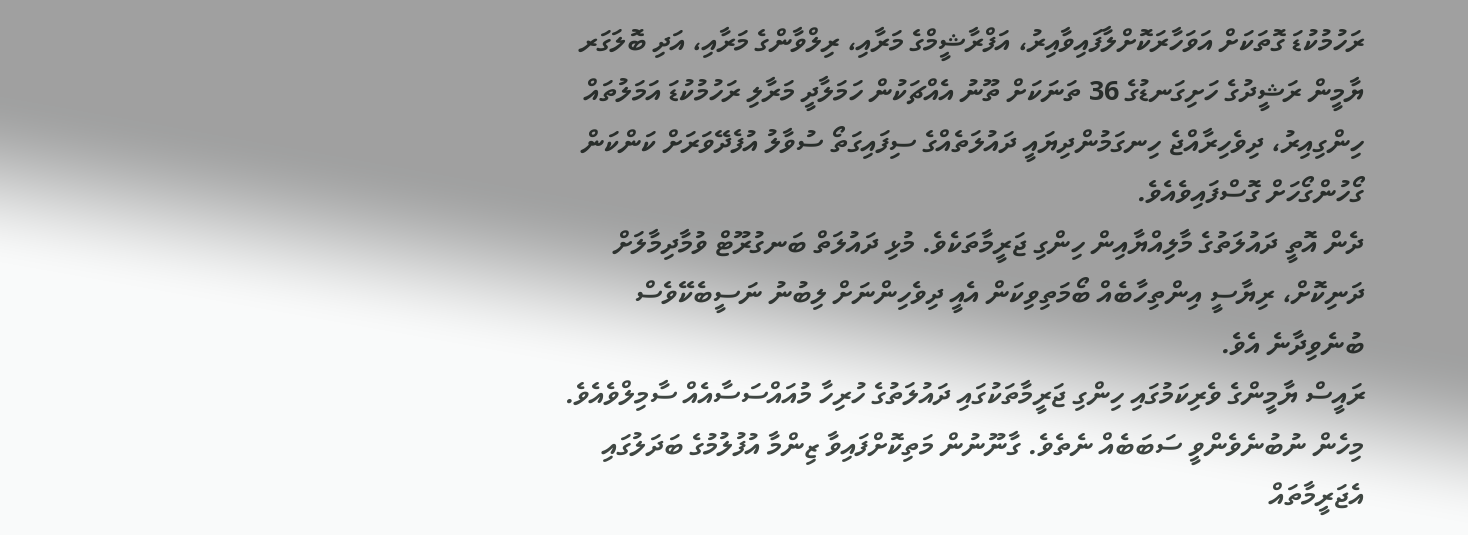ރަހުމުކުޑަ ގޮތަކަށް އަވަހާރަކޮށްލާފައިވާއިރު، އަފްރާޝީމްގެ މަރާއި، ރިލްވާންގެ މަރާއި، އަދި ބޮލަގަރ ޔާމީން ރަޝީދުގެ ހަށިގަނޑުގެ 36 ތަނަކަށް ތޫނު އެއްޗަކުން ހަމަލާދީ މަރާލި ރަހުމުކުޑަ އަމަލުތައް ހިންގިއިރު، ދިވެހިރާއްޖެ ހިނގަމުންދިޔައީ ދައުލަތެއްގެ ސިފައިގަތޯ ސުވާލު އުފެދޭވަރަށް ކަންކަން ގޯހުންގޯހަށް ގޮސްފައިވެއެވެ.
ދެން އޮތީ ދައުލަތުގެ މާލިއްޔާއިން ހިންގި ޖަރީމާތަކެވެ. މުޅި ދައުލަތް ބަނގުރޫޓް ވުމާދިމާލަށް ދަނިކޮށް، ރިޔާސީ އިންތިހާބެއް ބޯމަތިވިކަން އެއީ ދިވެހިންނަށް ލިބުނު ނަސީބެކޭވެސް ބުނެވިދާނެ އެވެ.
ރައީސް ޔާމީންގެ ވެރިކަމުގައި ހިންގި ޖަރީމާތަކުގައި ދައުލަތުގެ ހުރިހާ މުއައްސަސާއެއް ސާމިލްވެއެވެ. މިހެން ނުބުނެވެންވީ ސަބަބެއް ނެތެވެ. ގާނޫނުން މަތިކޮށްފައިވާ ޒިންމާ އުފުލުމުގެ ބަދަލުގައި އެޖަރީމާތައް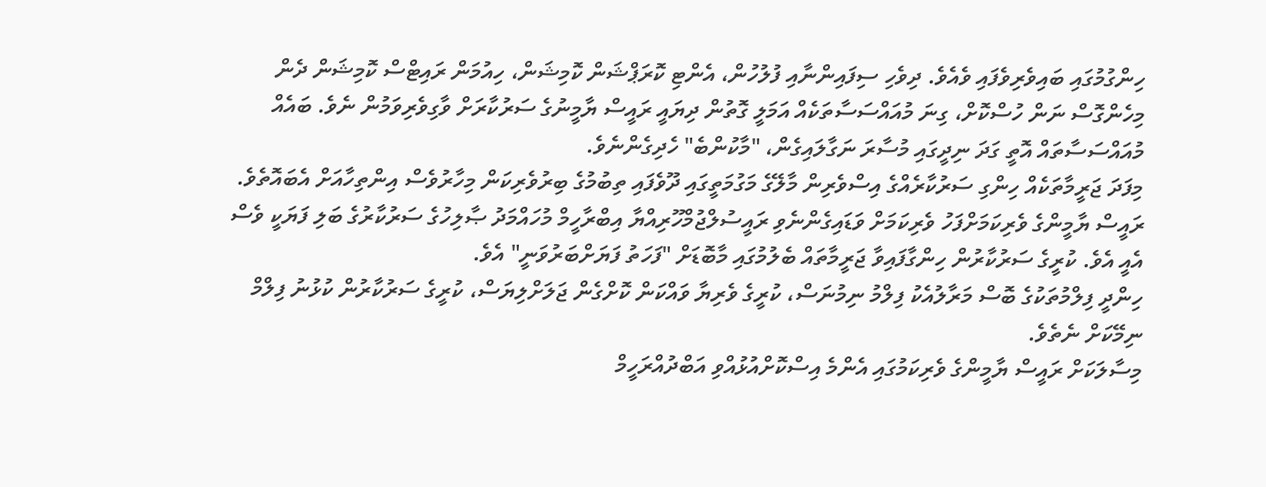ހިންގުމުގައި ބައިވެރިވެފައި ވެއެވެ. ދިވެހި ސިފައިންނާއި ފުލުހުން، އެންޓި ކޮރަޕްޝަން ކޮމިޝަން، ހިއުމަން ރައިޓްސް ކޮމިޝަން ދެން މިހެންގޮސް ނަން ހުސްކޮށް، ގިނަ މުއައްސަސާތަކެއް އަމަލީ ގޮތުން ދިޔައީ ރައީސް ޔާމީނުގެ ސަރުކާރަށް ވާގިވެރިވަމުން ނެވެ. ބައެއް މުއައްސަސާތައް އޮތީ ގަދަ ނިދީގައި މުސާރަ ނަގާލައިގެން، "މާކުންބެ" ހެދިގެންނެވެ.
މިފަދަ ޖަރީމާތަކެއް ހިންގި ސަރުކާރެއްގެ އިސްވެރިން މާލޭގެ މަގުމަތީގައި ދޫވެފައި ތިބުމުގެ ބިރުވެރިކަން މިހާރުވެސް އިންތިހާއަށް އެބައޮތެވެ. ރައީސް ޔާމީންގެ ވެރިކަމަށްފަހު ވެރިކަމަށް ވަޑައިގެންނެވި ރައީސުލްޖުމްހޫރިއްޔާ އިބްރާހީމް މުހައްމަދު ޞާލިހުގެ ސަރުކާރުގެ ބަލި ފަޔަކީ ވެސް އެއީ އެވެ. ކުރީގެ ސަރުކާރުން ހިންގާފައިވާ ޖަރީމާތައް ބެލުމުގައި މާބޮޑަށް "ފަހަތު ފަޔަށްބަރުވަނީ" އެވެ.
ހިންދީ ފިލްމުތަކުގެ ބޮސް މަރާލުއެކު ފިލްމު ނިމުނަސް، ކުރީގެ ވެރިޔާ ވައްކަން ކޮށްގެން ޖަލަށްލިޔަސް، ކުރީގެ ސަރުކާރުން ކުޅުނު ފިލްމް ނިމޭކަށް ނެތެވެ.
މިސާލަކަށް ރައީސް ޔާމީންގެ ވެރިކަމުގައި އެންމެ އިސްކޮށްއުޅުއްވި އަބްދުއްރަހީމް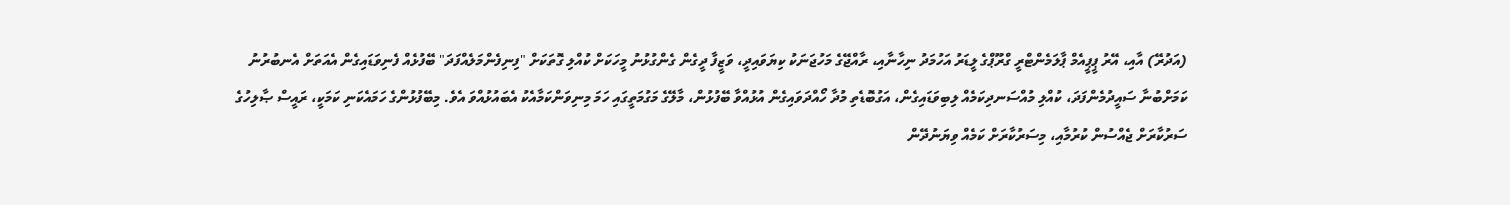(އަދުރޭ) އާއި، އޭރު ޕީޕީއެމް ޕާލަމެންޓްރީ ގްރޫޕްގެ ލީޑަރު އަހުމަދު ނިހާނާއި، ރާއްޖޭގެ މަހުޖަނަކު ކިޔަވައިދީ، ވަޒީފާ ދީގެން ގެންގުޅުނު މީހަކަށް ކުއްލި ގޮތަކަށް "ފިނިފެންމަލެއްފަދަ" ބޭފުޅެއް ފެނިވަޑައިގެން އެއަތަށް އެނބުރުނު ކަމަށްބުނާ ސައީދުމެންފަދަ، ކުއްލި މުއްސަނދިކަމެއް ލިބިވަޑައިގެން، އަގުބޮޑެތި މުދާ ހޯއްދަވައިގެން އުޅުއްވާ ބޭފުޅުން، މާލޭގެ މަގުމަތީގައި ހަމަ މިނިވަންކަމާއެކު އެބައުޅުއްވަ އެވެ. މިބޭފުޅުންގެ ހަމައެކަނި ކަމަކީ، ރައީސް ޞާލިހުގެ ސަރުކާރަށް ޖެއްސުން ކުރުމާއި، މިސަރުކާރަށް ކަމެއް ވިޔަނުދޭން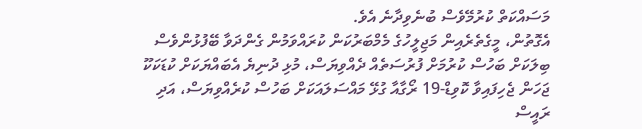މަސައްކަތް ކުރުމޭވެސް ބުނެވިދާނެ އެވެ.
އެގޮތުން، މީގެތެރެއިން މަޖިލީހުގެ މެމްބަރުކަން ކުރައްވަމުން ގެންދަވާ ބޭފުޅުންވެސް ބިލަކަށް ބަހުސް ކުރުމަށް ފުރުސަތެއް ދެއްވިޔަސް، މުޅި ދުނިޔެ އެބައްޔަކަށް ކުޑަކަކޫ ޖަހަން ޖެހިފައިވާ ކޮވިޑް-19 ރޯގާއާ ގުޅޭ މައްސަލައަކަށް ބަހުސް ކުރެއްވިޔަސް، އަދި ރައީސް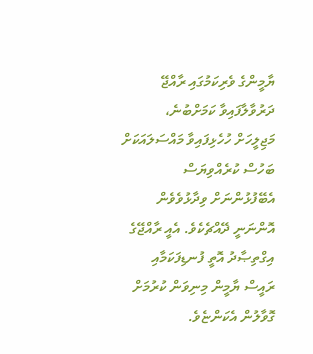ޔާމީންގެ ވެރިކަމުގައި ރާއްޖޭ ދަރުވާލާފައިވާ ކަމަށްބުނެ، މަޖިލީހަށް ހުހެޅިފައިވާ މައްސަލައަކަށް ބަހުސް ކުރެއްވިޔަސް އެބޭފުޅުންނަށް ވިދާޅުވެވެން އޮންނަނީ ދޭއްޗެކެވެ. އެއީ ރާއްޖޭގެ އިގްތިޞާދު އޮތީ ފުނޑިފަކަމާއި ރައީސް ޔާމީން މިނިވަން ކުރުމަށް ގޮވާލުން އެކަންޏެވެ.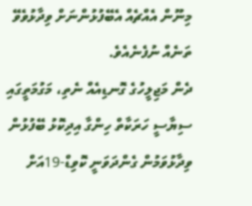މިނޫން އެއްޗެއް އެބޭފުޅުންނަށް ވިދާޅުވެވޭ ތަނެއް ނުފެނެއެވެ.
ދެން މަޖިލީހުގެ ގޮނޑިއެއް ނެތި، މަގުމަތީގައި ސިޔާސީ ހަރަކާތް ހިންގާ އިދިކޮޅު ބޭފުޅުން ވިދާޅުވަމުން ގެންދަވަނީ ކޮވިޑް-19އަށް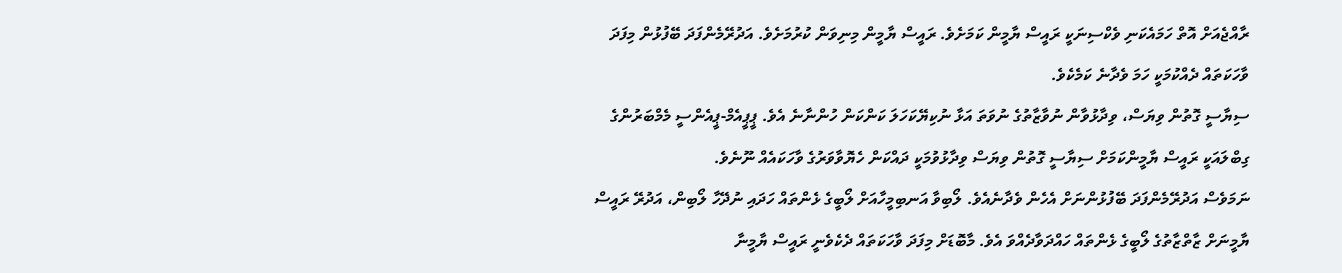ރާއްޖެއަށް އޮތް ހަމައެކަނި ވެކްސިނަކީ ރައީސް ޔާމީން ކަމަށެވެ. ރައީސް ޔާމީން މިނިވަން ކުރުމަށެވެ. އަދުރޭމެންފަދަ ބޭފުޅުން މިފަދަ ވާހަކަތައް ދެއްކުމަކީ ހަމަ ވެދާނެ ކަމެކެވެ.
ސިޔާސީ ގޮތުން ވިޔަސް، ވިދާޅުވާން ނުވާޒާތުގެ ނުވަތަ އަޅާ ނުކިޔޭކަހަލަ ކަންކަން ހުންނާނެ އެވެ. ޕީޕީއެމް-ޕީއެންސީ މެމްބަރުންގެ ގިބްލައަކީ ރައީސް ޔާމީންކަމަށް ސިޔާސީ ގޮތުން ވިޔަސް ވިދާޅުވުމަކީ ދައްކަން ހެޔޮވާވަރުގެ ވާހަކައެއް ނޫނެވެ.
ނަމަވެސް އަދުރޭމެންފަދަ ބޭފުޅުންނަށް އެހެން ވެދާނެއެވެ. ލޯބިވާ އަނބިމީހާއަށް ލޯބީގެ ޅެންތައް ހަދައި ނުދޭހާ ލޯބިން، އަދުރޭ ރައީސް ޔާމީނަށް ޒާތްޒާތުގެ ލޯބީގެ ޅެންތައް ހައްދަވާދެއްވަ އެވެ. މާބޮޑަށް މިފަދަ ވާހަކަތައް ދެކެވެނީ ރައީސް ޔާމީނާ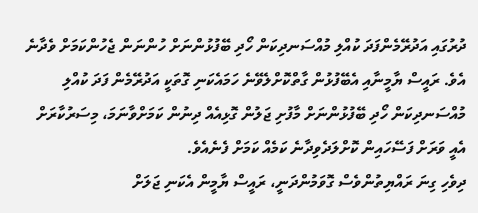ދުރުގައި އަދުރޭމެންފަދަ ކުއްލި މުއްސަނދިކަން ހޯދި ބޭފުޅުންނަށް ހުންނަން ޖެހުންކަމަށް ވެދާނެ އެވެ. ރައީސް ޔާމީނާއި އެބޭފުޅުން ގާތްކޮށްލެވޭނެ ހަމައެކަނި ގޮތަކީ އަދުރޭމެން ފަދަ ކުއްލި މުއްސަނދިކަން ހޯދި ބޭފުޅުންނަށް މާފުށި ޖަލުން ގޮޅިއެއް ދިނުން ކަމަށްވާނަމަ، މިސަރުކާރަށް އެއީ ވަރަށް ފަސޭހައިން ކޮށްލަދެވިދާނެ ކަމެއް ކަމަށް ފެނެއެވެ.
ދިވެހި ގިނަ ރައްޔިތުންވެސް ގޮވަމުންދަނީ، ރައީސް ޔާމީން އެކަނި ޖަލަށް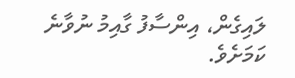ލައިގެން، އިންސާފު ގާއިމު ނުވާނެ ކަމަށެވެ.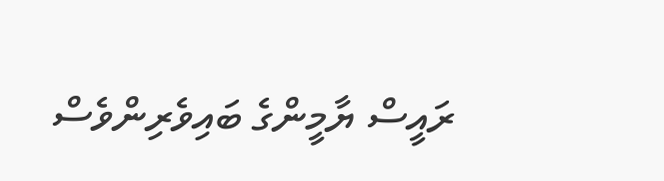ރައީސް ޔާމީންގެ ބައިވެރިންވެސް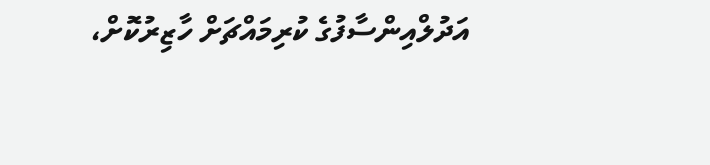އަދުލްއިންސާފުގެ ކުރިމައްޗަށް ހާޒިރުކޮށް،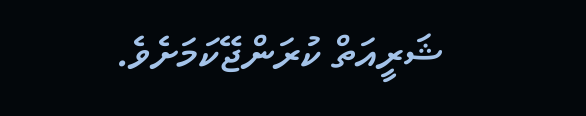ޝަރީއަތް ކުރަންޖޭކަމަށެވެ.